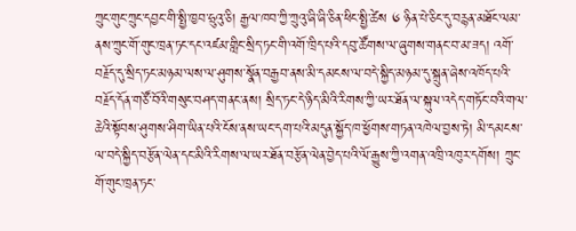ཀྲུང་གུང་ཀྲུང་དབྱང་གི་སྤྱི་ཁྱབ་ཧྲུའུ་ཅི། རྒྱལ་ཁབ་ཀྱི་ཀྲུའུ་ཞི་ཞི་ཅིན་ཕིང་སྤྱི་ཚེས ༦ ཉིན་པེ་ཅིང་དུ་བརྙན་མཐོང་ལམ་ནས་ཀྲུང་གོ་གུང་ཁྲན་ཏང་དང་འཛམ་གླིང་སྲིད་ཏང་གི་འགོ་ཁྲིད་པའི་དབུ་ཚོགས་ལ་ཞུགས་གནང་བ་མ་ཟད། འགོ་བརྗོད་དུ་སྲིད་ཏང་མཉམ་ལས་ལ་ཤུགས་སྣོན་བརྒྱབ་ནས་མི་དམངས་ལ་བདེ་སྐྱིད་མཉམ་དུ་སྐྲུན་ཞེས་འཁོད་པའི་བརྗོད་དོན་གཙོ་བོའི་གསུང་བཤད་གནང་ནས། སྲིད་ཏང་དེ་ཉིད་མིའི་རིགས་ཀྱི་ཡར་ཐོན་ལ་སྐུལ་འདེད་གཏོང་བའི་གལ་ཆེའི་སྟོབས་ཤུགས་ཤིག་ཡིན་པའི་ངོས་ནས་ཡང་དག་པའི་མདུན་སྐྱོད་ཁ་ཕྱོགས་གཏན་འཁེལ་བྱས་ཏེ། མི་དམངས་ལ་བདེ་སྐྱིད་བརྩོན་ལེན་དང་མིའི་རིགས་ལ་ཡར་ཐོན་བརྩོན་ལེན་བྱེད་པའི་ལོ་རྒྱུས་ཀྱི་འགན་འཁྲི་འཁུར་དགོས། ཀྲུང་གོ་གུང་ཁྲན་ཏང་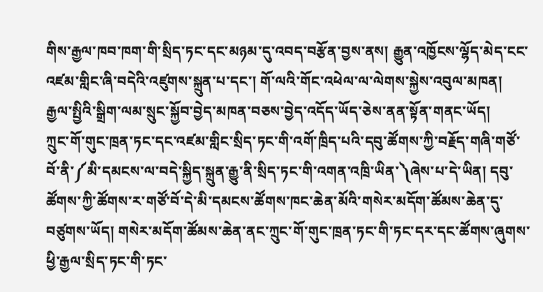གིས་རྒྱལ་ཁབ་ཁག་གི་སྲིད་ཏང་དང་མཉམ་དུ་འབད་བརྩོན་བྱས་ནས། རྒྱུན་འཁྱོངས་ལྷོད་མེད་ངང་འཛམ་གླིང་ཞི་བདེའི་འཛུགས་སྐྲུན་པ་དང་། གོ་ལའི་གོང་འཕེལ་ལ་ལེགས་སྐྱེས་འབུལ་མཁན། རྒྱལ་སྤྱིའི་སྒྲིག་ལམ་སྲུང་སྐྱོབ་བྱེད་མཁན་བཅས་བྱེད་འདོད་ཡོད་ཅེས་ནན་སྟོན་གནང་ཡོད།
ཀྲུང་གོ་གུང་ཁྲན་ཏང་དང་འཛམ་གླིང་སྲིད་ཏང་གི་འགོ་ཁྲིད་པའི་དབུ་ཚོགས་ཀྱི་བརྗོད་གཞི་གཙོ་བོ་ནི་༼མི་དམངས་ལ་བདེ་སྐྱིད་སྐྲུན་རྒྱུ་ནི་སྲིད་ཏང་གི་འགན་འཁྲི་ཡིན་༽ཞེས་པ་དེ་ཡིན། དབུ་ཚོགས་ཀྱི་ཚོགས་ར་གཙོ་བོ་དེ་མི་དམངས་ཚོགས་ཁང་ཆེན་མོའི་གསེར་མདོག་ཚོམས་ཆེན་དུ་བཙུགས་ཡོད། གསེར་མདོག་ཚོམས་ཆེན་ནང་ཀྲུང་གོ་གུང་ཁྲན་ཏང་གི་ཏང་དར་དང་ཚོགས་ཞུགས་ཕྱི་རྒྱལ་སྲིད་ཏང་གི་ཏང་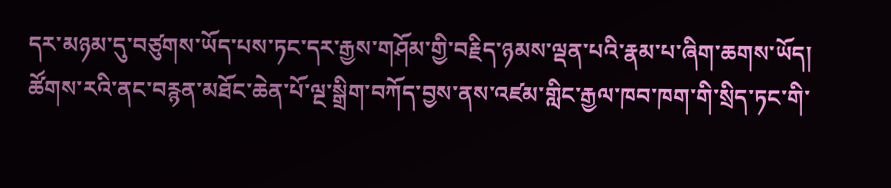དར་མཉམ་དུ་བཙུགས་ཡོད་པས་ཏང་དར་རྒྱས་གཤོམ་གྱི་བརྗིད་ཉམས་ལྡན་པའི་རྣམ་པ་ཞིག་ཆགས་ཡོད། ཚོགས་རའི་ནང་བརྙན་མཐོང་ཆེན་པོ་ལྔ་སྒྲིག་བཀོད་བྱས་ནས་འཛམ་གླིང་རྒྱལ་ཁབ་ཁག་གི་སྲིད་ཏང་གི་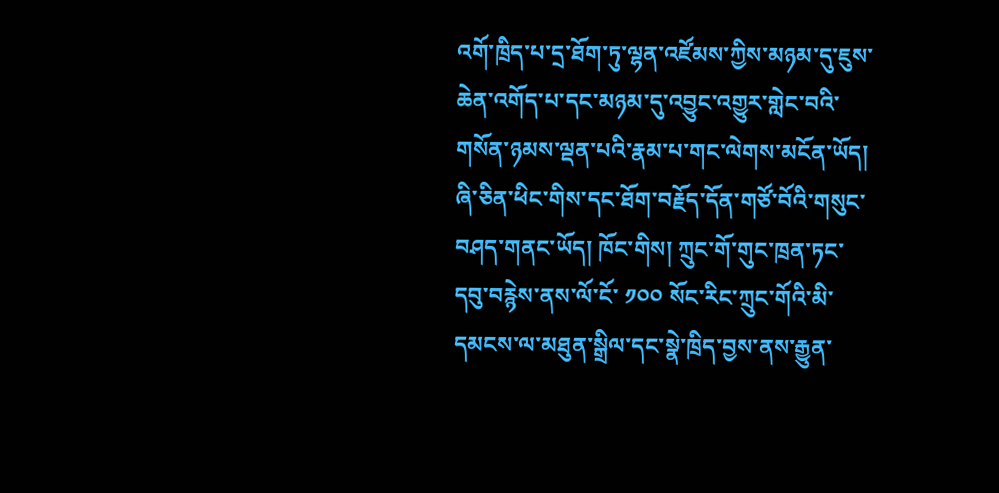འགོ་ཁྲིད་པ་དྲ་ཐོག་ཏུ་ལྷན་འཛོམས་ཀྱིས་མཉམ་དུ་ཇུས་ཆེན་འགོད་པ་དང་མཉམ་དུ་འབྱུང་འགྱུར་གླེང་བའི་གསོན་ཉམས་ལྡན་པའི་རྣམ་པ་གང་ལེགས་མངོན་ཡོད།
ཞི་ཅིན་ཕིང་གིས་དང་ཐོག་བརྗོད་དོན་གཙོ་བོའི་གསུང་བཤད་གནང་ཡོད། ཁོང་གིས། ཀྲུང་གོ་གུང་ཁྲན་ཏང་དབུ་བརྙེས་ནས་ལོ་ངོ་ ༡༠༠ སོང་རིང་ཀྲུང་གོའི་མི་དམངས་ལ་མཐུན་སྒྲིལ་དང་སྣེ་ཁྲིད་བྱས་ནས་རྒྱུན་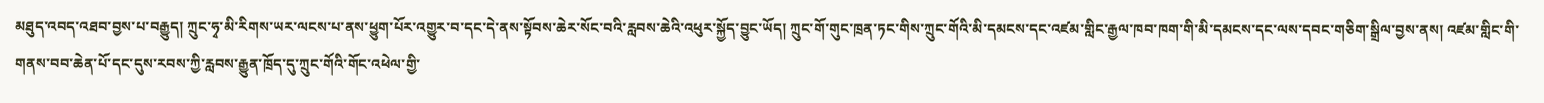མཐུད་འབད་འཐབ་བྱས་པ་བརྒྱུད། ཀྲུང་ཧྭ་མི་རིགས་ཡར་ལངས་པ་ནས་ཕྱུག་པོར་འགྱུར་བ་དང་དེ་ནས་སྟོབས་ཆེར་སོང་བའི་རླབས་ཆེའི་འཕུར་སྐྱོད་བྱུང་ཡོད། ཀྲུང་གོ་གུང་ཁྲན་ཏང་གིས་ཀྲུང་གོའི་མི་དམངས་དང་འཛམ་གླིང་རྒྱལ་ཁབ་ཁག་གི་མི་དམངས་དང་ལས་དབང་གཅིག་སྒྲིལ་བྱས་ནས། འཛམ་གླིང་གི་གནས་བབ་ཆེན་པོ་དང་དུས་རབས་ཀྱི་རླབས་རྒྱུན་ཁྲོད་དུ་ཀྲུང་གོའི་གོང་འཕེལ་གྱི་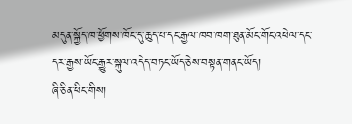མདུན་སྐྱོད་ཁ་ཕྱོགས་ཁོང་དུ་ཆུད་པ་དང་རྒྱལ་ཁབ་ཁག་ཐུན་མོང་གོང་འཕེལ་དང་དར་རྒྱས་ཡོང་རྒྱུར་སྐུལ་འདེད་བཏང་ཡོད་ཅེས་བསྟན་གནང་ཡོད།
ཞི་ཅིན་ཕིང་གིས།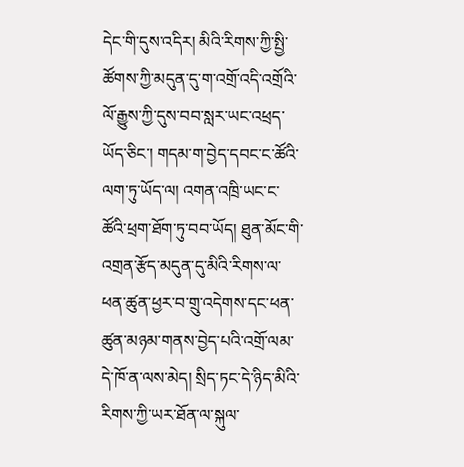དེང་གི་དུས་འདིར། མིའི་རིགས་ཀྱི་སྤྱི་ཚོགས་ཀྱི་མདུན་དུ་ག་འགྲོ་འདི་འགྲོའི་ལོ་རྒྱུས་ཀྱི་དུས་བབ་སླར་ཡང་འཕྲད་ཡོད་ཅིང་། གདམ་ག་བྱེད་དབང་ང་ཚོའི་ལག་ཏུ་ཡོད་ལ། འགན་འཁྲི་ཡང་ང་ཚོའི་ཕྲག་ཐོག་ཏུ་བབ་ཡོད། ཐུན་མོང་གི་འགྲན་རྩོད་མདུན་དུ་མིའི་རིགས་ལ་ཕན་ཚུན་ཕྱར་བ་གྲུ་འདེགས་དང་ཕན་ཚུན་མཉམ་གནས་བྱེད་པའི་འགྲོ་ལམ་དེ་ཁོ་ན་ལས་མེད། སྲིད་ཏང་དེ་ཉིད་མིའི་རིགས་ཀྱི་ཡར་ཐོན་ལ་སྐུལ་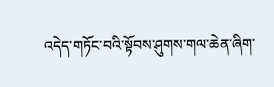འདེད་གཏོང་བའི་སྟོབས་ཤུགས་གལ་ཆེན་ཞིག་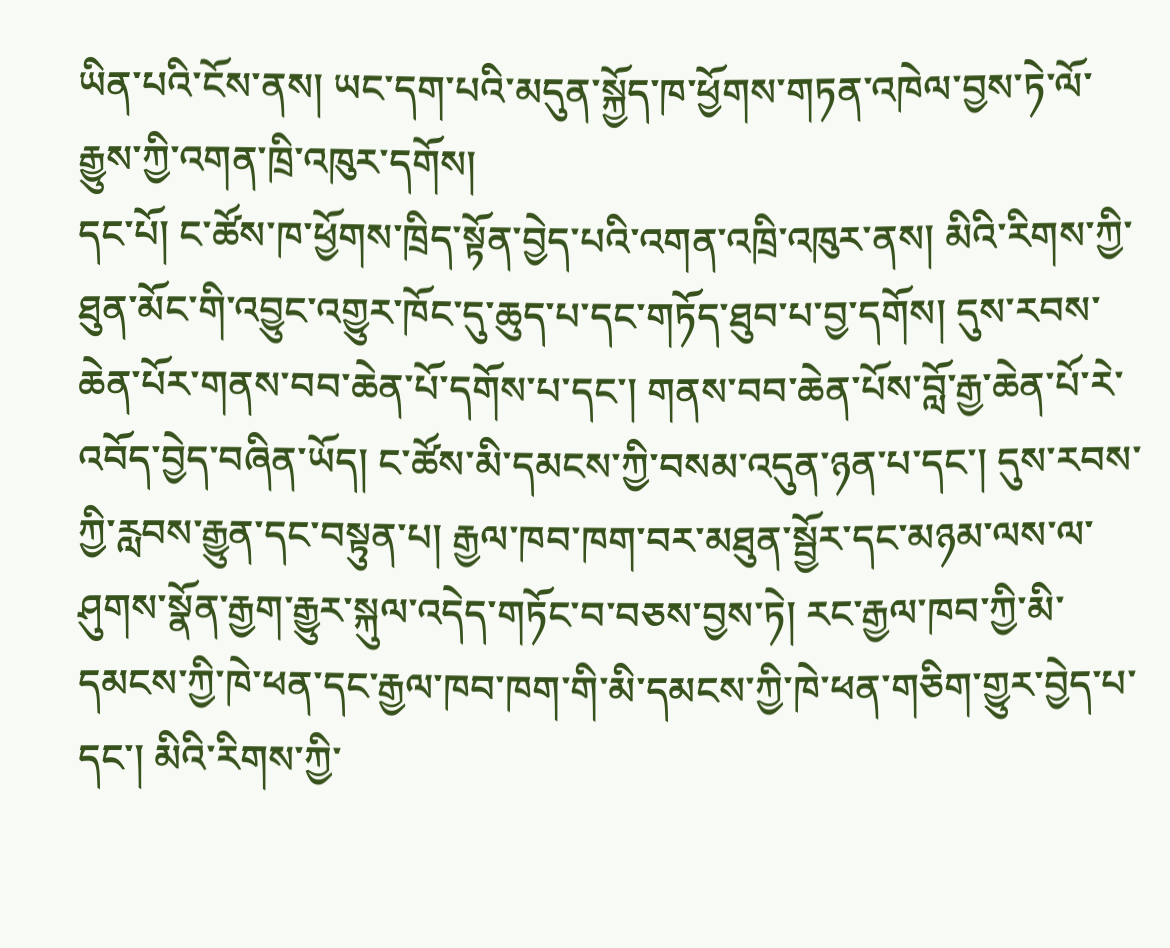ཡིན་པའི་ངོས་ནས། ཡང་དག་པའི་མདུན་སྐྱོད་ཁ་ཕྱོགས་གཏན་འཁེལ་བྱས་ཏེ་ལོ་རྒྱུས་ཀྱི་འགན་ཁྲི་འཁུར་དགོས།
དང་པོ། ང་ཚོས་ཁ་ཕྱོགས་ཁྲིད་སྟོན་བྱེད་པའི་འགན་འཁྲི་འཁུར་ནས། མིའི་རིགས་ཀྱི་ཐུན་མོང་གི་འབྱུང་འགྱུར་ཁོང་དུ་ཆུད་པ་དང་གཏོད་ཐུབ་པ་བྱ་དགོས། དུས་རབས་ཆེན་པོར་གནས་བབ་ཆེན་པོ་དགོས་པ་དང་། གནས་བབ་ཆེན་པོས་བློ་རྒྱ་ཆེན་པོ་རེ་འབོད་བྱེད་བཞིན་ཡོད། ང་ཚོས་མི་དམངས་ཀྱི་བསམ་འདུན་ཉན་པ་དང་། དུས་རབས་ཀྱི་རླབས་རྒྱུན་དང་བསྟུན་པ། རྒྱལ་ཁབ་ཁག་བར་མཐུན་སྦྱོར་དང་མཉམ་ལས་ལ་ཤུགས་སྣོན་རྒྱག་རྒྱུར་སྐུལ་འདེད་གཏོང་བ་བཅས་བྱས་ཏེ། རང་རྒྱལ་ཁབ་ཀྱི་མི་དམངས་ཀྱི་ཁེ་ཕན་དང་རྒྱལ་ཁབ་ཁག་གི་མི་དམངས་ཀྱི་ཁེ་ཕན་གཅིག་གྱུར་བྱེད་པ་དང་། མིའི་རིགས་ཀྱི་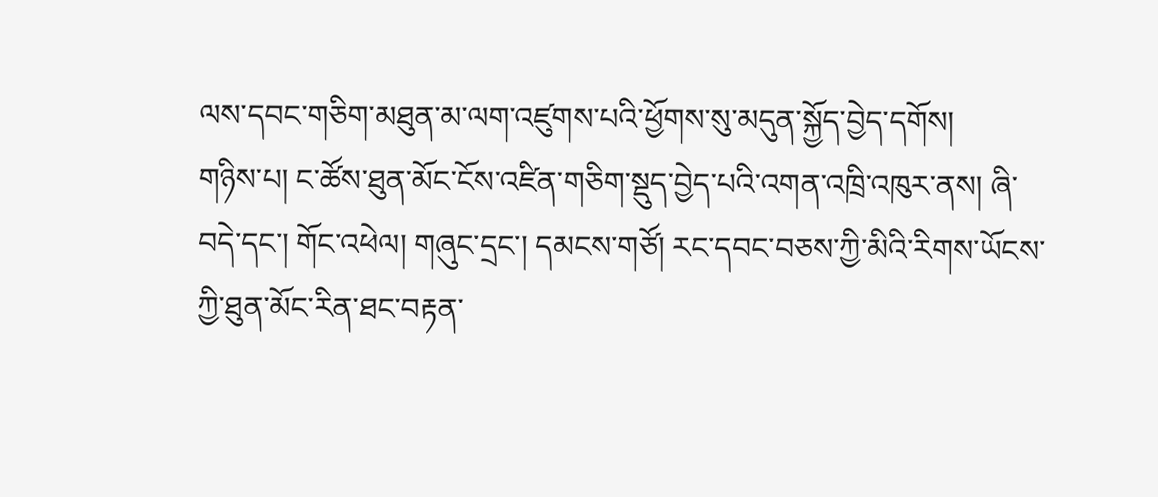ལས་དབང་གཅིག་མཐུན་མ་ལག་འཛུགས་པའི་ཕྱོགས་སུ་མདུན་སྐྱོད་བྱེད་དགོས།
གཉིས་པ། ང་ཚོས་ཐུན་མོང་ངོས་འཛིན་གཅིག་སྡུད་བྱེད་པའི་འགན་འཁྲི་འཁུར་ནས། ཞི་བདེ་དང་། གོང་འཕེལ། གཞུང་དྲང་། དམངས་གཙོ། རང་དབང་བཅས་ཀྱི་མིའི་རིགས་ཡོངས་ཀྱི་ཐུན་མོང་རིན་ཐང་བརྟན་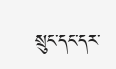སྲུང་དང་དར་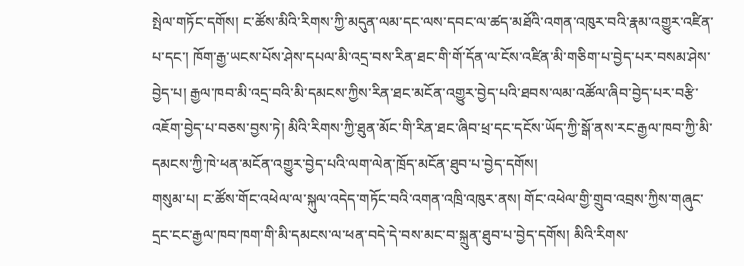སྤེལ་གཏོང་དགོས། ང་ཚོས་མིའི་རིགས་ཀྱི་མདུན་ལམ་དང་ལས་དབང་ལ་ཚད་མཐོའི་འགན་འཁུར་བའི་རྣམ་འགྱུར་འཛིན་པ་དང་། ཁོག་རྒྱ་ཡངས་པོས་ཤེས་དཔལ་མི་འདྲ་བས་རིན་ཐང་གི་གོ་དོན་ལ་ངོས་འཛིན་མི་གཅིག་པ་བྱེད་པར་བསམ་ཤེས་བྱེད་པ། རྒྱལ་ཁབ་མི་འདྲ་བའི་མི་དམངས་ཀྱིས་རིན་ཐང་མངོན་འགྱུར་བྱེད་པའི་ཐབས་ལམ་འཚོལ་ཞིབ་བྱེད་པར་བརྩི་འཇོག་བྱེད་པ་བཅས་བྱས་ཏེ། མིའི་རིགས་ཀྱི་ཐུན་མོང་གི་རིན་ཐང་ཞིབ་ཕྲ་དང་དངོས་ཡོད་ཀྱི་སྒོ་ནས་རང་རྒྱལ་ཁབ་ཀྱི་མི་དམངས་ཀྱི་ཁེ་ཕན་མངོན་འགྱུར་བྱེད་པའི་ལག་ལེན་ཁྲོད་མངོན་ཐུབ་པ་བྱེད་དགོས།
གསུམ་པ། ང་ཚོས་གོང་འཕེལ་ལ་སྐུལ་འདེད་གཏོང་བའི་འགན་འཁྲི་འཁུར་ནས། གོང་འཕེལ་གྱི་གྲུབ་འབྲས་ཀྱིས་གཞུང་དྲང་ངང་རྒྱལ་ཁབ་ཁག་གི་མི་དམངས་ལ་ཕན་བདེ་དེ་བས་མང་བ་སྐྲུན་ཐུབ་པ་བྱེད་དགོས། མིའི་རིགས་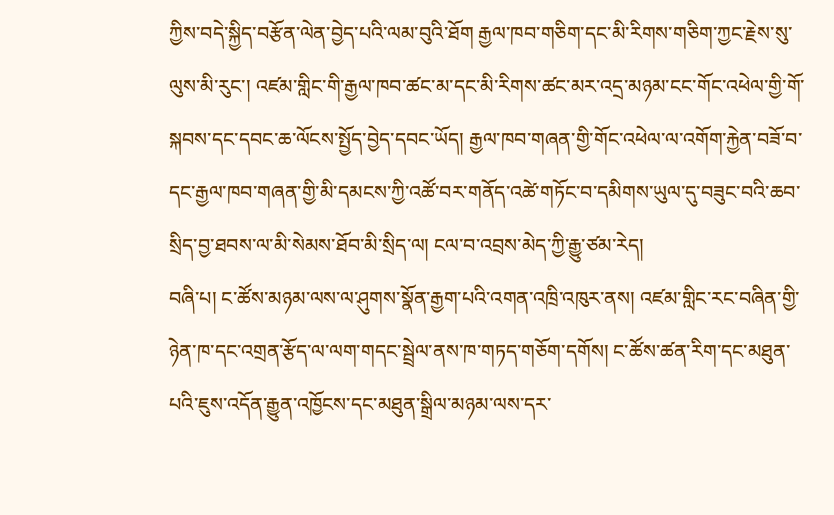ཀྱིས་བདེ་སྐྱིད་བརྩོན་ལེན་བྱེད་པའི་ལམ་བུའི་ཐོག རྒྱལ་ཁབ་གཅིག་དང་མི་རིགས་གཅིག་ཀྱང་རྗེས་སུ་ལུས་མི་རུང་། འཛམ་གླིང་གི་རྒྱལ་ཁབ་ཚང་མ་དང་མི་རིགས་ཚང་མར་འདྲ་མཉམ་ངང་གོང་འཕེལ་གྱི་གོ་སྐབས་དང་དབང་ཆ་ལོངས་སྤྱོད་བྱེད་དབང་ཡོད། རྒྱལ་ཁབ་གཞན་གྱི་གོང་འཕེལ་ལ་འགོག་རྐྱེན་བཟོ་བ་དང་རྒྱལ་ཁབ་གཞན་གྱི་མི་དམངས་ཀྱི་འཚོ་བར་གནོད་འཚེ་གཏོང་བ་དམིགས་ཡུལ་དུ་བཟུང་བའི་ཆབ་སྲིད་བྱ་ཐབས་ལ་མི་སེམས་ཐོབ་མི་སྲིད་ལ། ངལ་བ་འབྲས་མེད་ཀྱི་རྒྱུ་ཙམ་རེད།
བཞི་པ། ང་ཚོས་མཉམ་ལས་ལ་ཤུགས་སྣོན་རྒྱག་པའི་འགན་འཁྲི་འཁུར་ནས། འཛམ་གླིང་རང་བཞིན་གྱི་ཉེན་ཁ་དང་འགྲན་རྩོད་ལ་ལག་གདང་སྦྲེལ་ནས་ཁ་གཏད་གཅོག་དགོས། ང་ཚོས་ཚན་རིག་དང་མཐུན་པའི་ཇུས་འདོན་རྒྱུན་འཁྱོངས་དང་མཐུན་སྒྲིལ་མཉམ་ལས་དར་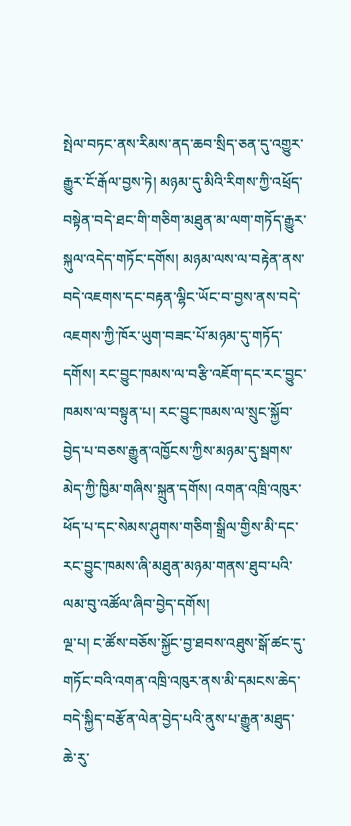སྤེལ་བཏང་ནས་རིམས་ནད་ཆབ་སྲིད་ཅན་དུ་འགྱུར་རྒྱུར་ངོ་རྒོལ་བྱས་ཏེ། མཉམ་དུ་མིའི་རིགས་ཀྱི་འཕྲོད་བསྟེན་བདེ་ཐང་གི་གཅིག་མཐུན་མ་ལག་གཏོད་རྒྱུར་སྐུལ་འདེད་གཏོང་དགོས། མཉམ་ལས་ལ་བརྟེན་ནས་བདེ་འཇགས་དང་བརྟན་ལྷིང་ཡོང་བ་བྱས་ནས་བདེ་འཇགས་ཀྱི་ཁོར་ཡུག་བཟང་པོ་མཉམ་དུ་གཏོད་དགོས། རང་བྱུང་ཁམས་ལ་བརྩི་འཇོག་དང་རང་བྱུང་ཁམས་ལ་བསྟུན་པ། རང་བྱུང་ཁམས་ལ་སྲུང་སྐྱོབ་བྱེད་པ་བཅས་རྒྱུན་འཁྱོངས་ཀྱིས་མཉམ་དུ་སྦགས་མེད་ཀྱི་ཁྱིམ་གཞིས་སྐྲུན་དགོས། འགན་འཁྲི་འཁུར་ཕོད་པ་དང་སེམས་ཤུགས་གཅིག་སྒྲིལ་གྱིས་མི་དང་རང་བྱུང་ཁམས་ཞི་མཐུན་མཉམ་གནས་ཐུབ་པའི་ལམ་བུ་འཚོལ་ཞིབ་བྱེད་དགོས།
ལྔ་པ། ང་ཚོས་བཅོས་སྐྱོང་བྱ་ཐབས་འཐུས་སྒོ་ཚང་དུ་གཏོང་བའི་འགན་འཁྲི་འཁུར་ནས་མི་དམངས་ཆེད་བདེ་སྐྱིད་བརྩོན་ལེན་བྱེད་པའི་ནུས་པ་རྒྱུན་མཐུད་ཆེ་རུ་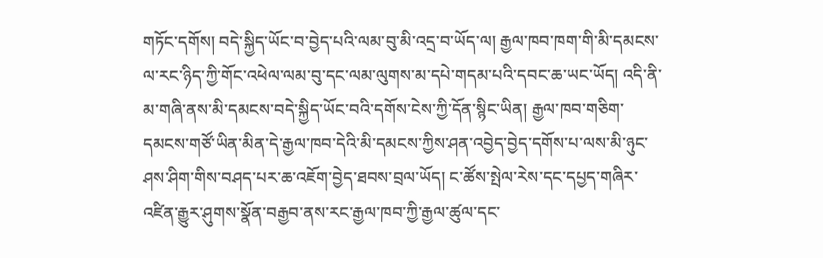གཏོང་དགོས། བདེ་སྐྱིད་ཡོང་བ་བྱེད་པའི་ལམ་བུ་མི་འདྲ་བ་ཡོད་ལ། རྒྱལ་ཁབ་ཁག་གི་མི་དམངས་ལ་རང་ཉིད་ཀྱི་གོང་འཕེལ་ལམ་བུ་དང་ལམ་ལུགས་མ་དཔེ་གདམ་པའི་དབང་ཆ་ཡང་ཡོད། འདི་ནི་མ་གཞི་ནས་མི་དམངས་བདེ་སྐྱིད་ཡོང་བའི་དགོས་ངེས་ཀྱི་དོན་སྙིང་ཡིན། རྒྱལ་ཁབ་གཅིག་དམངས་གཙོ་ཡིན་མིན་དེ་རྒྱལ་ཁབ་དེའི་མི་དམངས་ཀྱིས་ཤན་འབྱེད་བྱེད་དགོས་པ་ལས་མི་ཉུང་ཤས་ཤིག་གིས་བཤད་པར་ཆ་འཇོག་བྱེད་ཐབས་བྲལ་ཡོད། ང་ཚོས་སྤེལ་རེས་དང་དཔྱད་གཞིར་འཛིན་རྒྱུར་ཤུགས་སྣོན་བརྒྱབ་ནས་རང་རྒྱལ་ཁབ་ཀྱི་རྒྱལ་ཚུལ་དང་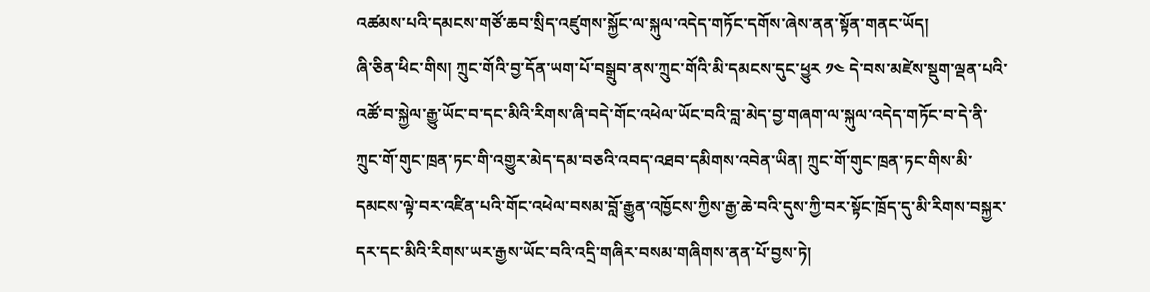འཚམས་པའི་དམངས་གཙོ་ཆབ་སྲིད་འཛུགས་སྐྱོང་ལ་སྐུལ་འདེད་གཏོང་དགོས་ཞེས་ནན་སྟོན་གནང་ཡོད།
ཞི་ཅིན་ཕིང་གིས། ཀྲུང་གོའི་བྱ་དོན་ཡག་པོ་བསྒྲུབ་ནས་ཀྲུང་གོའི་མི་དམངས་དུང་ཕྱུར ༡༤ དེ་བས་མཛེས་སྡུག་ལྡན་པའི་འཚོ་བ་སྐྱེལ་རྒྱུ་ཡོང་བ་དང་མིའི་རིགས་ཞི་བདེ་གོང་འཕེལ་ཡོང་བའི་བླ་མེད་བྱ་གཞག་ལ་སྐུལ་འདེད་གཏོང་བ་དེ་ནི་ཀྲུང་གོ་གུང་ཁྲན་ཏང་གི་འགྱུར་མེད་དམ་བཅའི་འབད་འཐབ་དམིགས་འབེན་ཡིན། ཀྲུང་གོ་གུང་ཁྲན་ཏང་གིས་མི་དམངས་ལྟེ་བར་འཛིན་པའི་གོང་འཕེལ་བསམ་བློ་རྒྱུན་འཁྱོངས་ཀྱིས་རྒྱ་ཆེ་བའི་དུས་ཀྱི་བར་སྟོང་ཁྲོད་དུ་མི་རིགས་བསྐྱར་དར་དང་མིའི་རིགས་ཡར་རྒྱས་ཡོང་བའི་འདྲི་གཞིར་བསམ་གཞིགས་ནན་པོ་བྱས་ཏེ།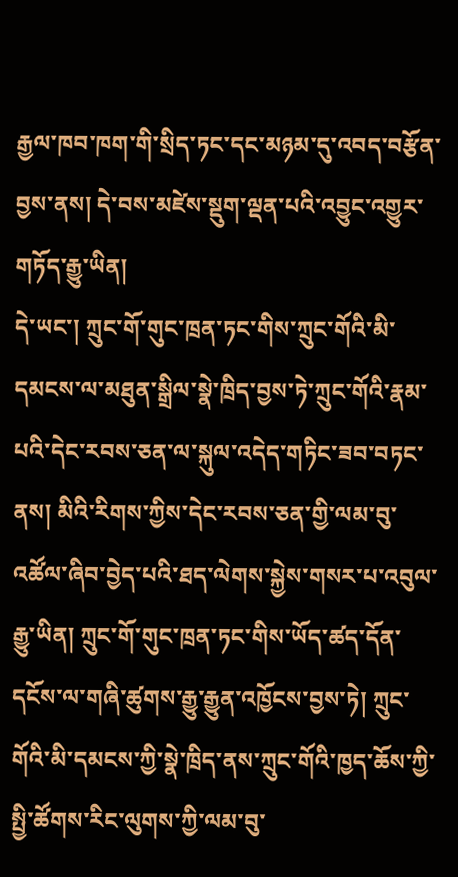རྒྱལ་ཁབ་ཁག་གི་སྲིད་ཏང་དང་མཉམ་དུ་འབད་བརྩོན་བྱས་ནས། དེ་བས་མཛེས་སྡུག་ལྡན་པའི་འབྱུང་འགྱུར་གཏོད་རྒྱུ་ཡིན།
དེ་ཡང་། ཀྲུང་གོ་གུང་ཁྲན་ཏང་གིས་ཀྲུང་གོའི་མི་དམངས་ལ་མཐུན་སྒྲིལ་སྣེ་ཁྲིད་བྱས་ཏེ་ཀྲུང་གོའི་རྣམ་པའི་དེང་རབས་ཅན་ལ་སྐུལ་འདེད་གཏིང་ཟབ་བཏང་ནས། མིའི་རིགས་ཀྱིས་དེང་རབས་ཅན་གྱི་ལམ་བུ་འཚོལ་ཞིབ་བྱེད་པའི་ཐད་ལེགས་སྐྱེས་གསར་པ་འབུལ་རྒྱུ་ཡིན། ཀྲུང་གོ་གུང་ཁྲན་ཏང་གིས་ཡོད་ཚད་དོན་དངོས་ལ་གཞི་ཚུགས་རྒྱུ་རྒྱུན་འཁྱོངས་བྱས་ཏེ། ཀྲུང་གོའི་མི་དམངས་ཀྱི་སྣེ་ཁྲིད་ནས་ཀྲུང་གོའི་ཁྱད་ཆོས་ཀྱི་སྤྱི་ཚོགས་རིང་ལུགས་ཀྱི་ལམ་བུ་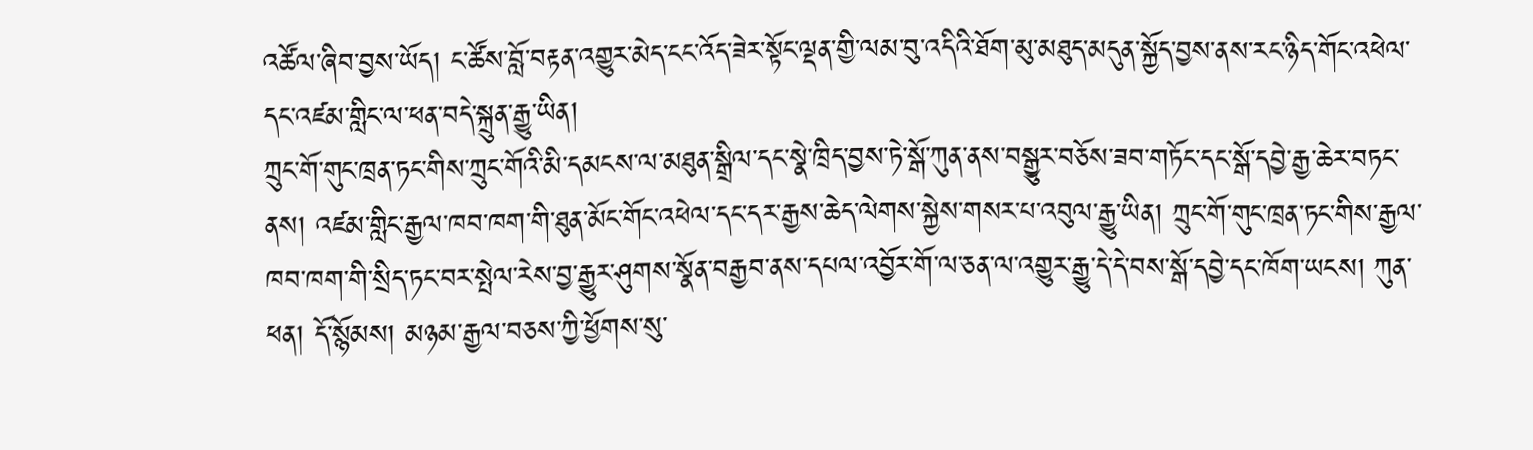འཚོལ་ཞིབ་བྱས་ཡོད། ང་ཚོས་བློ་བརྟན་འགྱུར་མེད་ངང་འོད་ཟེར་སྟོང་ལྡན་གྱི་ལམ་བུ་འདིའི་ཐོག་མུ་མཐུད་མདུན་སྐྱོད་བྱས་ནས་རང་ཉིད་གོང་འཕེལ་དང་འཛམ་གླིང་ལ་ཕན་བདེ་སྐྲུན་རྒྱུ་ཡིན།
ཀྲུང་གོ་གུང་ཁྲན་ཏང་གིས་ཀྲུང་གོའི་མི་དམངས་ལ་མཐུན་སྒྲིལ་དང་སྣེ་ཁྲིད་བྱས་ཏེ་སྒོ་ཀུན་ནས་བསྒྱུར་བཅོས་ཟབ་གཏོང་དང་སྒོ་དབྱེ་རྒྱ་ཆེར་བཏང་ནས། འཛམ་གླིང་རྒྱལ་ཁབ་ཁག་གི་ཐུན་མོང་གོང་འཕེལ་དང་དར་རྒྱས་ཆེད་ལེགས་སྐྱེས་གསར་པ་འབུལ་རྒྱུ་ཡིན། ཀྲུང་གོ་གུང་ཁྲན་ཏང་གིས་རྒྱལ་ཁབ་ཁག་གི་སྲིད་ཏང་བར་སྤེལ་རེས་བྱ་རྒྱུར་ཤུགས་སྣོན་བརྒྱབ་ནས་དཔལ་འབྱོར་གོ་ལ་ཅན་ལ་འགྱུར་རྒྱུ་དེ་དེ་བས་སྒོ་དབྱེ་དང་ཁོག་ཡངས། ཀུན་ཕན། དོ་སྙོམས། མཉམ་རྒྱལ་བཅས་ཀྱི་ཕྱོགས་སུ་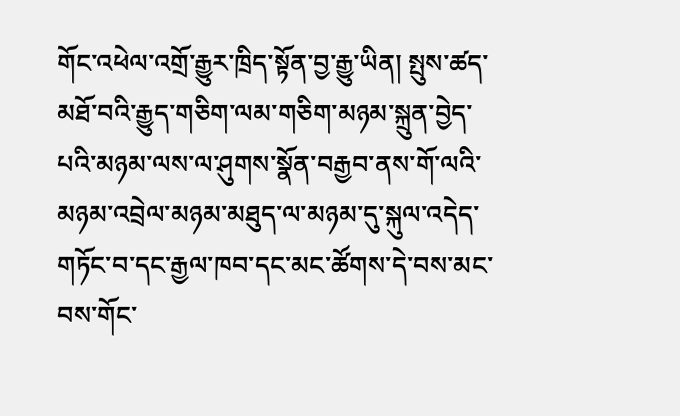གོང་འཕེལ་འགྲོ་རྒྱུར་ཁྲིད་སྟོན་བྱ་རྒྱུ་ཡིན། སྤུས་ཚད་མཐོ་བའི་རྒྱུད་གཅིག་ལམ་གཅིག་མཉམ་སྐྲུན་བྱེད་པའི་མཉམ་ལས་ལ་ཤུགས་སྣོན་བརྒྱབ་ནས་གོ་ལའི་མཉམ་འབྲེལ་མཉམ་མཐུད་ལ་མཉམ་དུ་སྐུལ་འདེད་གཏོང་བ་དང་རྒྱལ་ཁབ་དང་མང་ཚོགས་དེ་བས་མང་བས་གོང་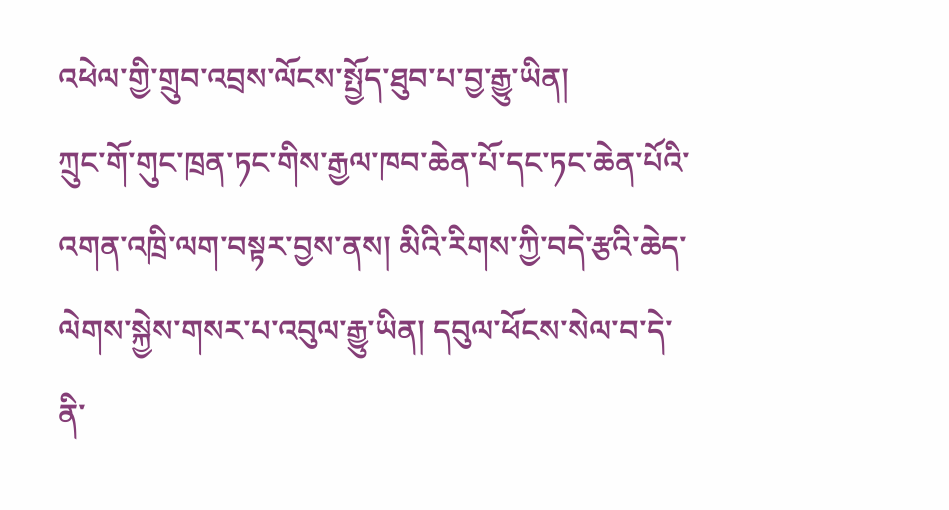འཕེལ་གྱི་གྲུབ་འབྲས་ལོངས་སྤྱོད་ཐུབ་པ་བྱ་རྒྱུ་ཡིན།
ཀྲུང་གོ་གུང་ཁྲན་ཏང་གིས་རྒྱལ་ཁབ་ཆེན་པོ་དང་ཏང་ཆེན་པོའི་འགན་འཁྲི་ལག་བསྟར་བྱས་ནས། མིའི་རིགས་ཀྱི་བདེ་རྩའི་ཆེད་ལེགས་སྐྱེས་གསར་པ་འབུལ་རྒྱུ་ཡིན། དབུལ་ཕོངས་སེལ་བ་དེ་ནི་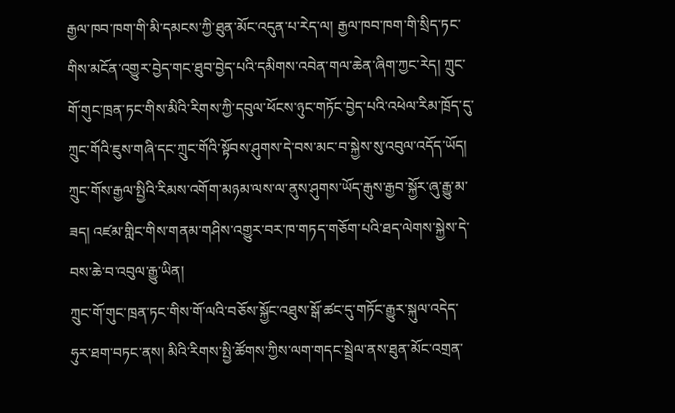རྒྱལ་ཁབ་ཁག་གི་མི་དམངས་ཀྱི་ཐུན་མོང་འདུན་པ་རེད་ལ། རྒྱལ་ཁབ་ཁག་གི་སྲིད་ཏང་གིས་མངོན་འགྱུར་བྱེད་གང་ཐུབ་བྱེད་པའི་དམིགས་འབེན་གལ་ཆེན་ཞིག་ཀྱང་རེད། ཀྲུང་གོ་གུང་ཁྲན་ཏང་གིས་མིའི་རིགས་ཀྱི་དབུལ་ཕོངས་ཉུང་གཏོང་བྱེད་པའི་འཕེལ་རིམ་ཁྲོད་དུ་ཀྲུང་གོའི་ཇུས་གཞི་དང་ཀྲུང་གོའི་སྟོབས་ཤུགས་དེ་བས་མང་བ་སྐྱེས་སུ་འབུལ་འདོད་ཡོད། ཀྲུང་གོས་རྒྱལ་སྤྱིའི་རིམས་འགོག་མཉམ་ལས་ལ་ནུས་ཤུགས་ཡོད་རྒུས་རྒྱབ་སྐྱོར་ཞུ་རྒྱུ་མ་ཟད། འཛམ་གླིང་གིས་གནམ་གཤིས་འགྱུར་བར་ཁ་གཏད་གཅོག་པའི་ཐད་ལེགས་སྐྱེས་དེ་བས་ཆེ་བ་འབུལ་རྒྱུ་ཡིན།
ཀྲུང་གོ་གུང་ཁྲན་ཏང་གིས་གོ་ལའི་བཅོས་སྐྱོང་འཐུས་སྒོ་ཚང་དུ་གཏོང་རྒྱུར་སྐུལ་འདེད་ཧུར་ཐག་བཏང་ནས། མིའི་རིགས་སྤྱི་ཚོགས་ཀྱིས་ལག་གདང་སྦྲེལ་ནས་ཐུན་མོང་འགྲན་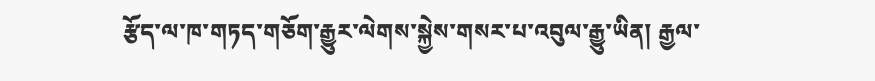རྩོད་ལ་ཁ་གཏད་གཅོག་རྒྱུར་ལེགས་སྐྱེས་གསར་པ་འབུལ་རྒྱུ་ཡིན། རྒྱལ་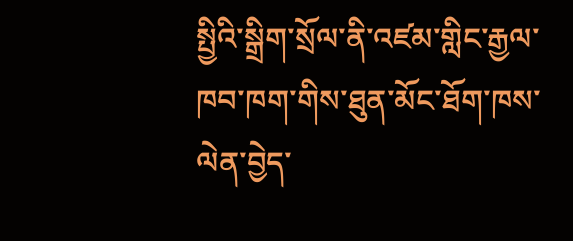སྤྱིའི་སྒྲིག་སྲོལ་ནི་འཛམ་གླིང་རྒྱལ་ཁབ་ཁག་གིས་ཐུན་མོང་ཐོག་ཁས་ལེན་བྱེད་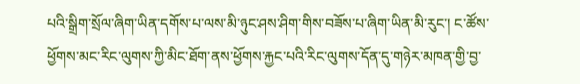པའི་སྒྲིག་སྲོལ་ཞིག་ཡིན་དགོས་པ་ལས་མི་ཉུང་ཤས་ཤིག་གིས་བཟོས་པ་ཞིག་ཡིན་མི་རུང་། ང་ཚོས་ཕྱོགས་མང་རིང་ལུགས་ཀྱི་མིང་ཐོག་ནས་ཕྱོགས་རྐྱང་པའི་རིང་ལུགས་དོན་དུ་གཉེར་མཁན་གྱི་བྱ་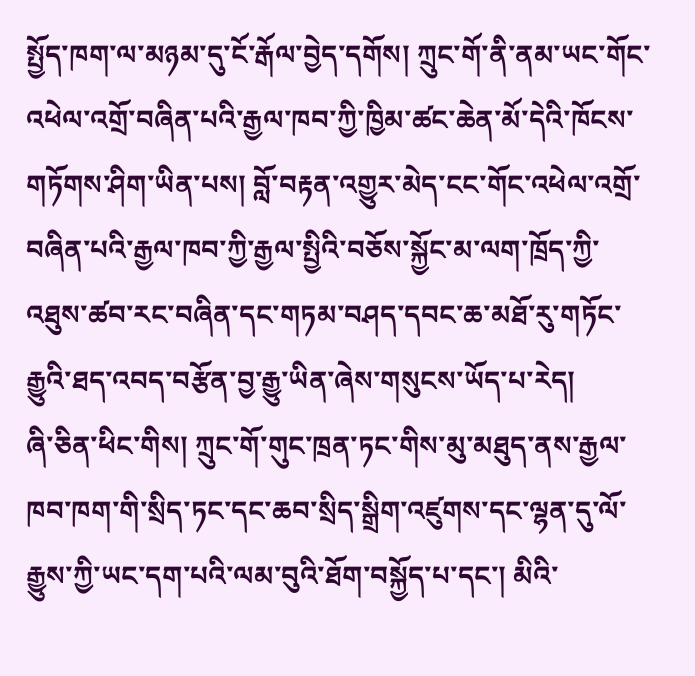སྤྱོད་ཁག་ལ་མཉམ་དུ་ངོ་རྒོལ་བྱེད་དགོས། ཀྲུང་གོ་ནི་ནམ་ཡང་གོང་འཕེལ་འགྲོ་བཞིན་པའི་རྒྱལ་ཁབ་ཀྱི་ཁྱིམ་ཚང་ཆེན་མོ་དེའི་ཁོངས་གཏོགས་ཤིག་ཡིན་པས། བློ་བརྟན་འགྱུར་མེད་ངང་གོང་འཕེལ་འགྲོ་བཞིན་པའི་རྒྱལ་ཁབ་ཀྱི་རྒྱལ་སྤྱིའི་བཅོས་སྐྱོང་མ་ལག་ཁྲོད་ཀྱི་འཐུས་ཚབ་རང་བཞིན་དང་གཏམ་བཤད་དབང་ཆ་མཐོ་རུ་གཏོང་རྒྱུའི་ཐད་འབད་བརྩོན་བྱ་རྒྱུ་ཡིན་ཞེས་གསུངས་ཡོད་པ་རེད།
ཞི་ཅིན་ཕིང་གིས། ཀྲུང་གོ་གུང་ཁྲན་ཏང་གིས་མུ་མཐུད་ནས་རྒྱལ་ཁབ་ཁག་གི་སྲིད་ཏང་དང་ཆབ་སྲིད་སྒྲིག་འཛུགས་དང་ལྷན་དུ་ལོ་རྒྱུས་ཀྱི་ཡང་དག་པའི་ལམ་བུའི་ཐོག་བསྐྱོད་པ་དང་། མིའི་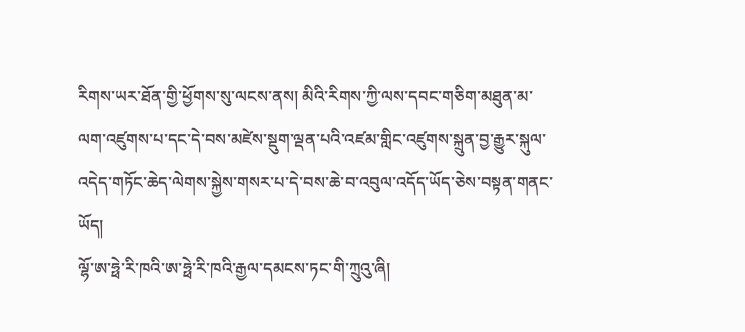རིགས་ཡར་ཐོན་གྱི་ཕྱོགས་སུ་ལངས་ནས། མིའི་རིགས་ཀྱི་ལས་དབང་གཅིག་མཐུན་མ་ལག་འཛུགས་པ་དང་དེ་བས་མཛེས་སྡུག་ལྡན་པའི་འཛམ་གླིང་འཛུགས་སྐྲུན་བྱ་རྒྱུར་སྐུལ་འདེད་གཏོང་ཆེད་ལེགས་སྐྱེས་གསར་པ་དེ་བས་ཆེ་བ་འབུལ་འདོད་ཡོད་ཅེས་བསྟན་གནང་ཡོད།
ལྷོ་ཨ་ཧྥེ་རི་ཁའི་ཨ་ཧྥེ་རི་ཁའི་རྒྱལ་དམངས་ཏང་གི་ཀྲུའུ་ཞི།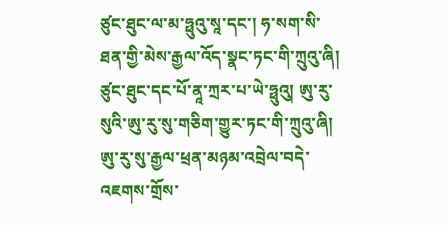ཙུང་ཐུང་ལ་མ་ཧྥུའུ་སཱ་དང་། ཧ་སག་སི་ཐན་གྱི་མེས་རྒྱལ་འོད་སྣང་ཏང་གི་ཀྲུའུ་ཞི། ཙུང་ཐུང་དང་པོ་ནཱ་ཀྲར་པ་ཡེ་ཧྥུའུ། ཨུ་རུ་སུའི་ཨུ་རུ་སུ་གཅིག་གྱུར་ཏང་གི་ཀྲུའུ་ཞི། ཨུ་རུ་སུ་རྒྱལ་ཕྲན་མཉམ་འབྲེལ་བདེ་འཇགས་གྲོས་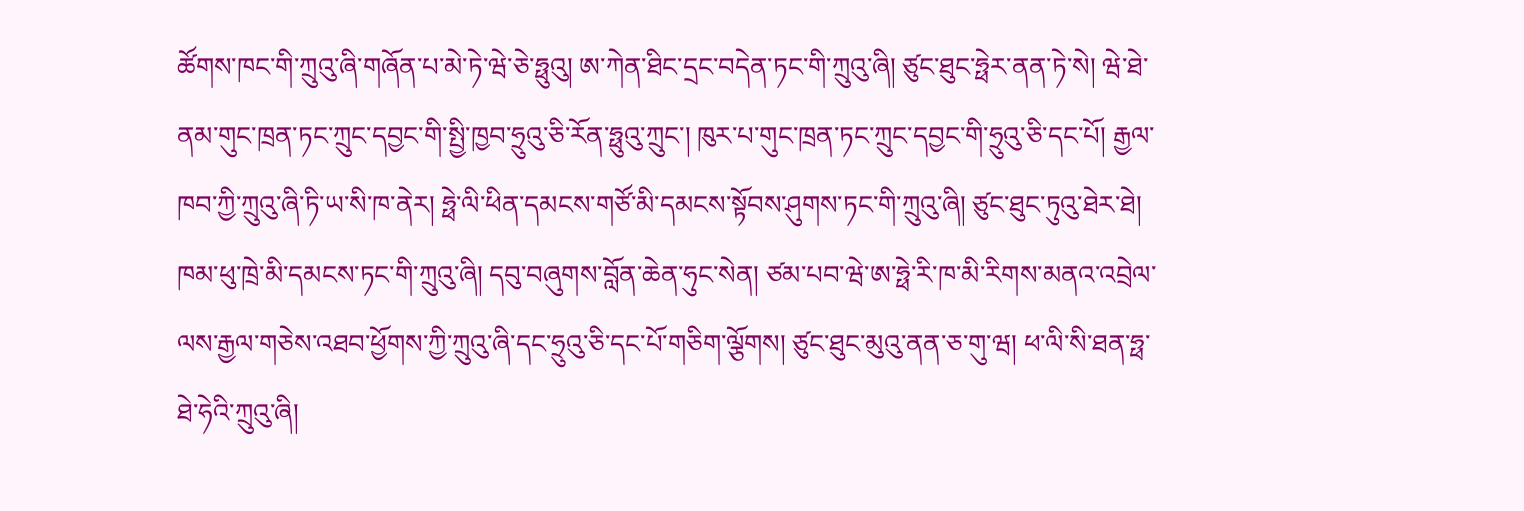ཚོགས་ཁང་གི་ཀྲུའུ་ཞི་གཞོན་པ་མེ་ཏེ་ཝེ་ཅེ་ཧྥུའུ། ཨ་ཀེན་ཐིང་དྲང་བདེན་ཏང་གི་ཀྲུའུ་ཞི། ཙུང་ཐུང་ཧྥེར་ནན་ཏེ་སེ། ཝེ་ཐེ་ནམ་གུང་ཁྲན་ཏང་ཀྲུང་དབྱང་གི་སྤྱི་ཁྱབ་ཧྲུའུ་ཅི་རོན་ཧྥུའུ་ཀྲུང་། ཁུར་པ་གུང་ཁྲན་ཏང་ཀྲུང་དབྱང་གི་ཧྲུའུ་ཅི་དང་པོ། རྒྱལ་ཁབ་ཀྱི་ཀྲུའུ་ཞི་ཏི་ཡ་སི་ཁ་ནེར། ཧྥེ་ལི་ཕིན་དམངས་གཙོ་མི་དམངས་སྟོབས་ཤུགས་ཏང་གི་ཀྲུའུ་ཞི། ཙུང་ཐུང་ཏུའུ་ཐེར་ཐེ། ཁམ་ཕུ་ཁྲེ་མི་དམངས་ཏང་གི་ཀྲུའུ་ཞི། དབུ་བཞུགས་བློན་ཆེན་ཧུང་སེན། ཙམ་པབ་ཝེ་ཨ་ཧྥེ་རི་ཁ་མི་རིགས་མནའ་འབྲེལ་ལས་རྒྱལ་གཅེས་འཐབ་ཕྱོགས་ཀྱི་ཀྲུའུ་ཞི་དང་ཧྲུའུ་ཅི་དང་པོ་གཅིག་ལྕོགས། ཙུང་ཐུང་མུའུ་ནན་ཅ་གུ་ཝ། ཕ་ལི་སི་ཐན་ཧྥ་ཐེ་ཧེའི་ཀྲུའུ་ཞི།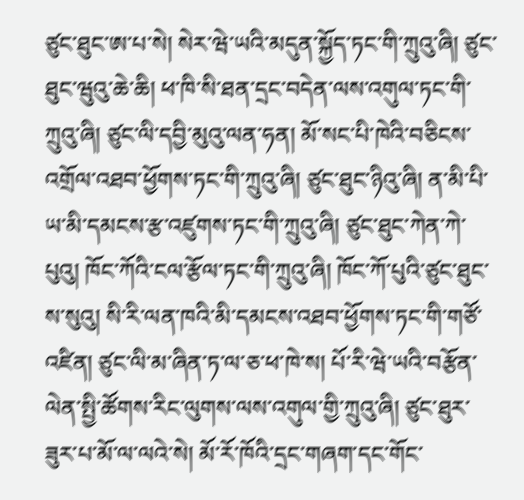ཙུང་ཐུང་ཨ་པ་སེ། སེར་ཝེ་ཡའི་མདུན་སྐྱོད་ཏང་གི་ཀྲུའུ་ཞི། ཙུང་ཐུང་ཝུའུ་ཆེ་ཆི། ཕ་ཁི་སི་ཐན་དྲང་བདེན་ལས་འགུལ་ཏང་གི་ཀྲུའུ་ཞི། ཙུང་ལི་དབྱི་མུའུ་ལན་ཧན། མོ་སང་པི་ཁེའི་བཅིངས་འགྲོལ་འཐབ་ཕྱོགས་ཏང་གི་ཀྲུའུ་ཞི། ཙུང་ཐུང་ཉིའུ་ཞི། ན་མི་པི་ཡ་མི་དམངས་རྩ་འཛུགས་ཏང་གི་ཀྲུའུ་ཞི། ཙུང་ཐུང་ཀེན་ཀེ་པུའུ། ཁོང་ཀོའི་ངལ་རྩོལ་ཏང་གི་ཀྲུའུ་ཞི། ཁོང་ཀོ་པུའི་ཙུང་ཐུང་ས་སུའུ། སི་རི་ལན་ཁའི་མི་དམངས་འཐབ་ཕྱོགས་ཏང་གི་གཙོ་འཛིན། ཙུང་ལི་མ་ཞིན་ཏ་ལ་ཅ་ཕ་ཁེ་ས། པོ་རི་ཝེ་ཡའི་བརྩོན་ལེན་སྤྱི་ཚོགས་རིང་ལུགས་ལས་འགུལ་གྱི་ཀྲུའུ་ཞི། ཙུང་ཐུར་ཟུར་པ་མོ་ལ་ལའེ་སེ། མོ་རོ་ཁོའི་དྲང་གཞག་དང་གོང་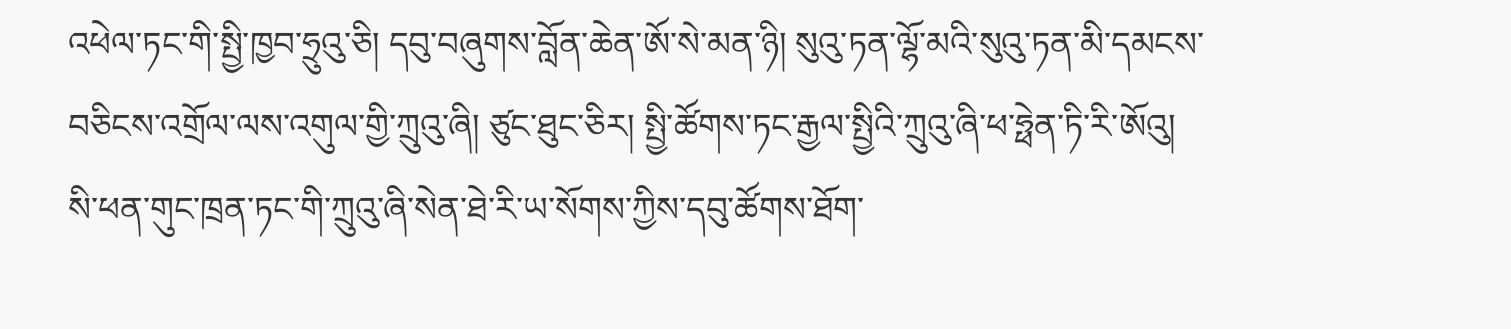འཕེལ་ཏང་གི་སྤྱི་ཁྱབ་ཧྲུའུ་ཅི། དབུ་བཞུགས་བློན་ཆེན་ཨོ་སེ་མན་ཉི། སུའུ་ཏན་ལྷོ་མའི་སུའུ་ཏན་མི་དམངས་བཅིངས་འགྲོལ་ལས་འགུལ་གྱི་ཀྲུའུ་ཞི། ཙུང་ཐུང་ཅིར། སྤྱི་ཚོགས་ཏང་རྒྱལ་སྤྱིའི་ཀྲུའུ་ཞི་ཕ་ཧྥེན་ཏི་རི་ཨོའུ། སི་ཕན་གུང་ཁྲན་ཏང་གི་ཀྲུའུ་ཞི་སེན་ཐེ་རི་ཡ་སོགས་ཀྱིས་དབུ་ཚོགས་ཐོག་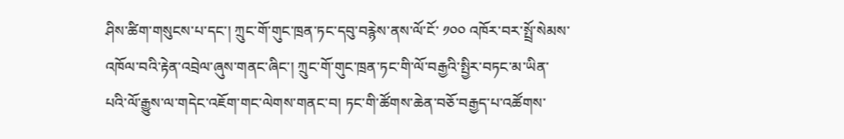ཤིས་ཚིག་གསུངས་པ་དང་། ཀྲུང་གོ་གུང་ཁྲན་ཏང་དབུ་བརྙེས་ནས་ལོ་ངོ་ ༡༠༠ འཁོར་བར་སྤྲོ་སེམས་འཁོལ་བའི་རྟེན་འབྲེལ་ཞུས་གནང་ཞིང་། ཀྲུང་གོ་གུང་ཁྲན་ཏང་གི་ལོ་བརྒྱའི་སྤྱིར་བཏང་མ་ཡིན་པའི་ལོ་རྒྱུས་ལ་གདེང་འཇོག་གང་ལེགས་གནང་བ། ཏང་གི་ཚོགས་ཆེན་བཅོ་བརྒྱད་པ་འཚོགས་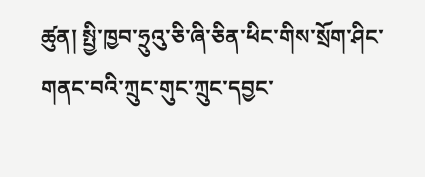ཚུན། སྤྱི་ཁྱབ་ཧྲུའུ་ཅི་ཞི་ཅིན་ཕིང་གིས་སྲོག་ཤིང་གནང་བའི་ཀྲུང་གུང་ཀྲུང་དབྱང་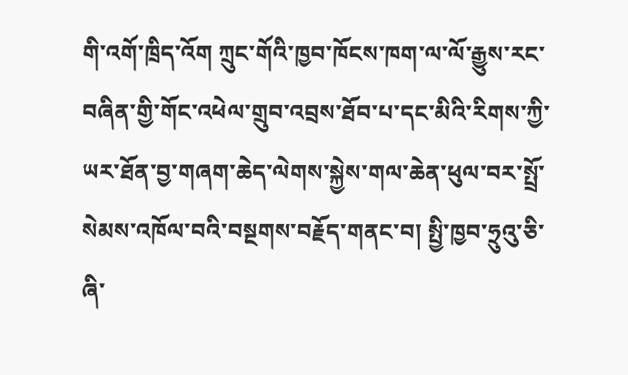གི་འགོ་ཁྲིད་འོག ཀྲུང་གོའི་ཁྱབ་ཁོངས་ཁག་ལ་ལོ་རྒྱུས་རང་བཞིན་གྱི་གོང་འཕེལ་གྲུབ་འབྲས་ཐོབ་པ་དང་མིའི་རིགས་ཀྱི་ཡར་ཐོན་བྱ་གཞག་ཆེད་ལེགས་སྐྱེས་གལ་ཆེན་ཕུལ་བར་སྤྲོ་སེམས་འཁོལ་བའི་བསྔགས་བརྗོད་གནང་བ། སྤྱི་ཁྱབ་ཧྲུའུ་ཅི་ཞི་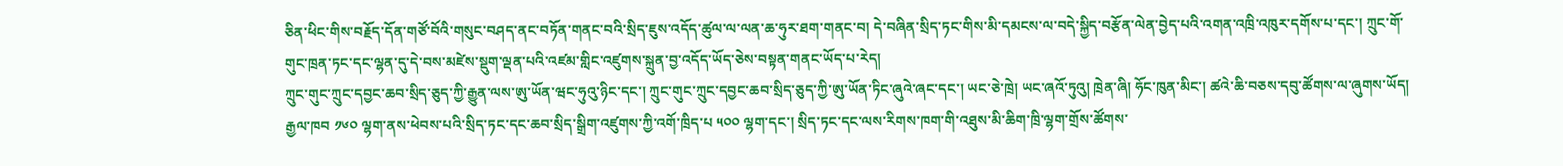ཅིན་ཕིང་གིས་བརྗོད་དོན་གཙོ་བོའི་གསུང་བཤད་ནང་བཏོན་གནང་བའི་སྲིད་ཇུས་འདོད་ཚུལ་ལ་ལན་ཆ་ཧུར་ཐག་གནང་བ། དེ་བཞིན་སྲིད་ཏང་གིས་མི་དམངས་ལ་བདེ་སྐྱིད་བརྩོན་ལེན་བྱེད་པའི་འགན་འཁྲི་འཁུར་དགོས་པ་དང་། ཀྲུང་གོ་གུང་ཁྲན་ཏང་དང་ལྷན་དུ་དེ་བས་མཛེས་སྡུག་ལྡན་པའི་འཛམ་གླིང་འཛུགས་སྐྲུན་བྱ་འདོད་ཡོད་ཅེས་བསྟན་གནང་ཡོད་པ་རེད།
ཀྲུང་གུང་ཀྲུང་དབྱང་ཆབ་སྲིད་ཅུད་ཀྱི་རྒྱུན་ལས་ཨུ་ཡོན་ཝང་ཧུའུ་ཉིང་དང་། ཀྲུང་གུང་ཀྲུང་དབྱང་ཆབ་སྲིད་ཅུད་ཀྱི་ཨུ་ཡོན་ཏིང་ཞུའེ་ཞང་དང་། ཡང་ཅེ་ཁྲེ། ཡང་ཞའོ་ཏུའུ། ཁྲེན་ཞི། ཧོང་ཁུན་མིང་། ཚའེ་ཆི་བཅས་དབུ་ཚོགས་ལ་ཞུགས་ཡོད།
རྒྱལ་ཁབ ༡༦༠ ལྷག་ནས་ཕེབས་པའི་སྲིད་ཏང་དང་ཆབ་སྲིད་སྒྲིག་འཛུགས་ཀྱི་འགོ་ཁྲིད་པ ༥༠༠ ལྷག་དང་། སྲིད་ཏང་དང་ལས་རིགས་ཁག་གི་འཐུས་མི་ཆིག་ཁྲི་ལྷག་གྲོས་ཚོགས་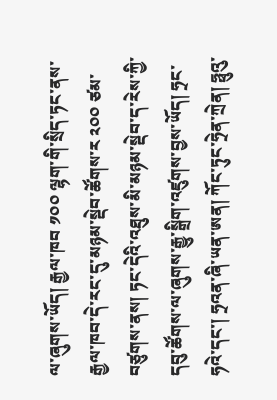ལ་ཞུགས་ཡོད། རྒྱལ་ཁབ ༡༠༠ ལྷག་གི་སྲིད་ཏང་ནས་རྒྱལ་ཁབ་དེ་རང་དུ་མཉམ་སྡེབ་ཚོགས་ར ༢༠༠ ཙམ་བཙུགས་ནས། ཏང་དེའི་འཐུས་མི་མཉམ་སྡེབ་ད་རེས་ཀྱི་དབུ་ཚོགས་ལ་ཞུགས་རྒྱུ་སྒྲིག་འཛུགས་བྱས་ཡོད། ཧྲང་ཧའེ་དང་། ཧྲའན་ཞི་ཡན་ཨན། ཀོང་ཏུང་ཧྲེན་ཀྲེན། ཧྥུའུ་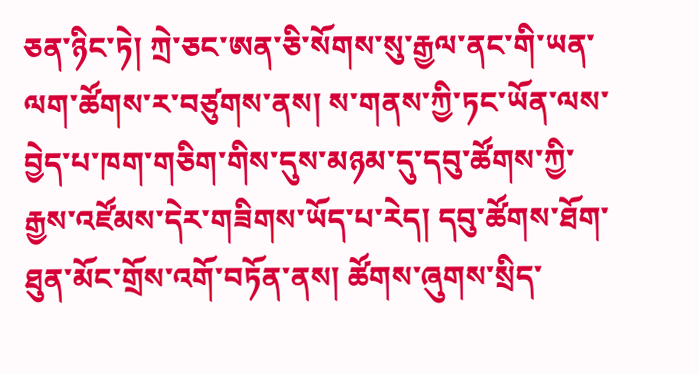ཅན་ཉིང་ཏེ། ཀྲེ་ཅང་ཨན་ཅི་སོགས་སུ་རྒྱལ་ནང་གི་ཡན་ལག་ཚོགས་ར་བཙུགས་ནས། ས་གནས་ཀྱི་ཏང་ཡོན་ལས་བྱེད་པ་ཁག་གཅིག་གིས་དུས་མཉམ་དུ་དབུ་ཚོགས་ཀྱི་རྒྱས་འཛོམས་དེར་གཟིགས་ཡོད་པ་རེད། དབུ་ཚོགས་ཐོག་ཐུན་མོང་གྲོས་འགོ་བཏོན་ནས། ཚོགས་ཞུགས་སྲིད་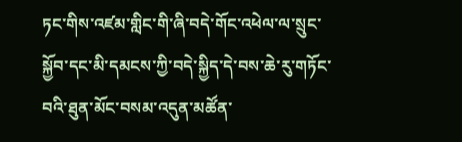ཏང་གིས་འཛམ་གླིང་གི་ཞི་བདེ་གོང་འཕེལ་ལ་སྲུང་སྐྱོབ་དང་མི་དམངས་ཀྱི་བདེ་སྐྱིད་དེ་བས་ཆེ་རུ་གཏོང་བའི་ཐུན་མོང་བསམ་འདུན་མཚོན་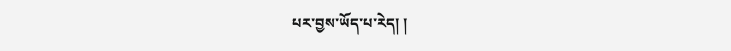པར་བྱས་ཡོད་པ་རེད། །